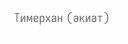Тимерхан (әкиәт)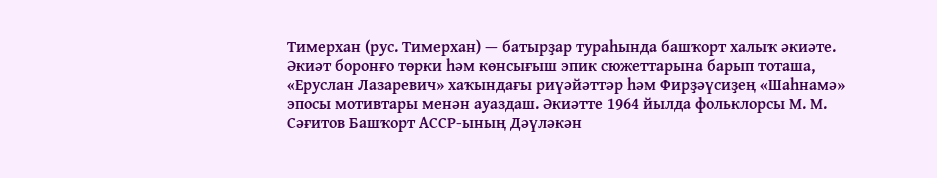Тимерхан (рус. Тимерхан) — батырҙар тураһында башҡорт халыҡ әкиәте. Әкиәт боронғо төрки һәм көнсығыш эпик сюжеттарына барып тоташа, «Еруслан Лазаревич» хаҡындағы риүәйәттәр һәм Фирҙәүсиҙең «Шаһнамә» эпосы мотивтары менән ауаздаш. Әкиәтте 1964 йылда фольклорсы М. М. Сәғитов Башҡорт АССР-ының Дәүләкән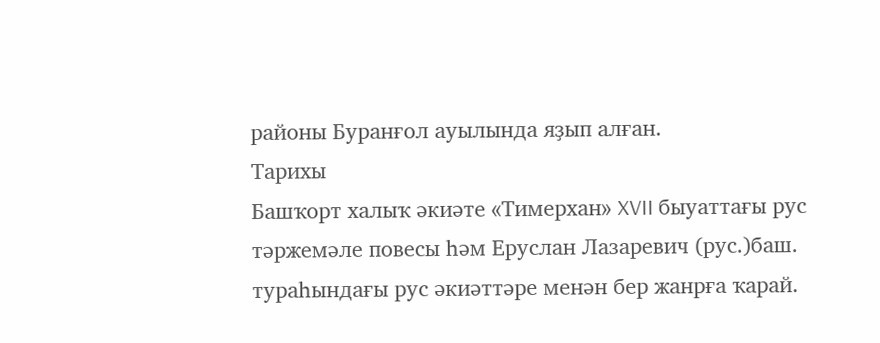районы Буранғол ауылында яҙып алған.
Тарихы
Башҡорт халыҡ әкиәте «Тимерхан» XVII быуаттағы рус тәржемәле повесы һәм Еруслан Лазаревич (рус.)баш. тураһындағы рус әкиәттәре менән бер жанрға ҡарай.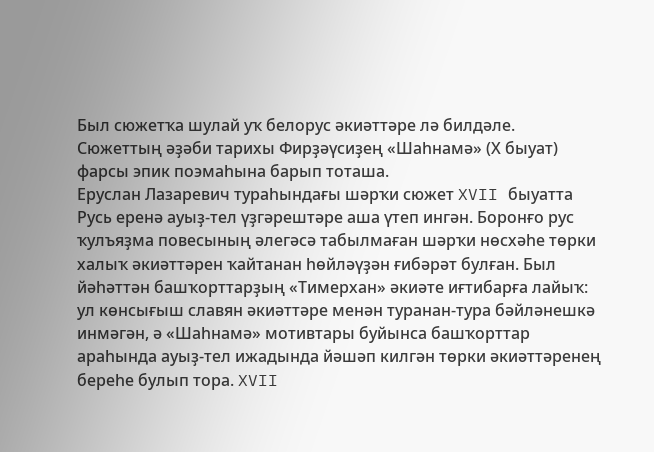Был сюжетҡа шулай уҡ белорус әкиәттәре лә билдәле. Сюжеттың әҙәби тарихы Фирҙәүсиҙең «Шаһнамә» (Х быуат) фарсы эпик поэмаһына барып тоташа.
Еруслан Лазаревич тураһындағы шәрҡи сюжет XVII быуатта Русь еренә ауыҙ-тел үҙгәрештәре аша үтеп ингән. Боронғо рус ҡулъяҙма повесының әлегәсә табылмаған шәрҡи нөсхәһе төрки халыҡ әкиәттәрен ҡайтанан һөйләүҙән ғибәрәт булған. Был йәһәттән башҡорттарҙың «Тимерхан» әкиәте иғтибарға лайыҡ: ул көнсығыш славян әкиәттәре менән туранан-тура бәйләнешкә инмәгән, ә «Шаһнамә» мотивтары буйынса башҡорттар араһында ауыҙ-тел ижадында йәшәп килгән төрки әкиәттәренең береһе булып тора. XVII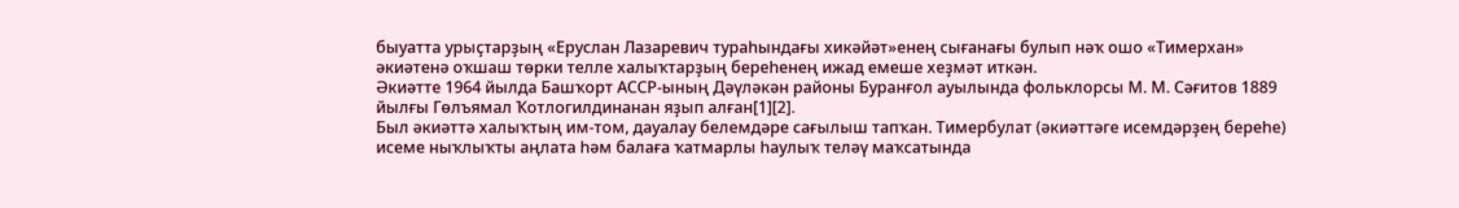быуатта урыҫтарҙың «Еруслан Лазаревич тураһындағы хикәйәт»енең сығанағы булып нәҡ ошо «Тимерхан» әкиәтенә оҡшаш төрки телле халыҡтарҙың береһенең ижад емеше хеҙмәт иткән.
Әкиәтте 1964 йылда Башҡорт АССР-ының Дәүләкән районы Буранғол ауылында фольклорсы М. М. Сәғитов 1889 йылғы Гөлъямал Ҡотлогилдинанан яҙып алған[1][2].
Был әкиәттә халыҡтың им-том, дауалау белемдәре сағылыш тапҡан. Тимербулат (әкиәттәге исемдәрҙең береһе) исеме ныҡлыҡты аңлата һәм балаға ҡатмарлы һаулыҡ теләү маҡсатында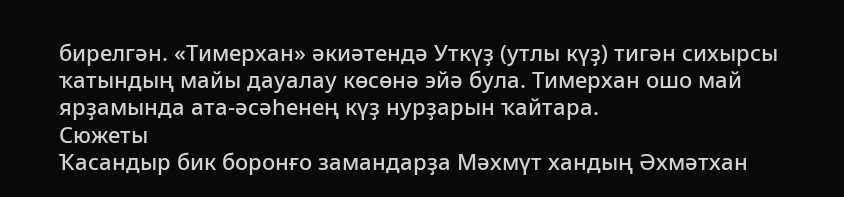бирелгән. «Тимерхан» әкиәтендә Уткүҙ (утлы күҙ) тигән сихырсы ҡатындың майы дауалау көсөнә эйә була. Тимерхан ошо май ярҙамында ата-әсәһенең күҙ нурҙарын ҡайтара.
Сюжеты
Ҡасандыр бик боронғо замандарҙа Мәхмүт хандың Әхмәтхан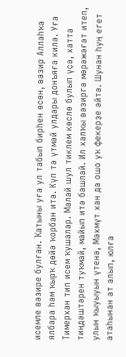исемле вәзире булған. Ҡатыны уға ул табып бирһен өсөн, вәзир Аллаһҡа ялбара һәм ҡырҡ дөйә ҡорбан итә. Күп тә үтмәй улдары донъяға килә. Уға Тимерхан тип исем ҡушалар. Малай шул тиклем көслө булып үҫә, хатта тиңдәштәрен туҡмай, майып итә башлай. Ил халҡы вәзиргә мөрәжәғәт итеп, улын ҡыуыуын үтенә, Мәхмүт хан да ошо уҡ фекерҙе әйтә. Шунан һуң егет атаһынан ат алып, юлға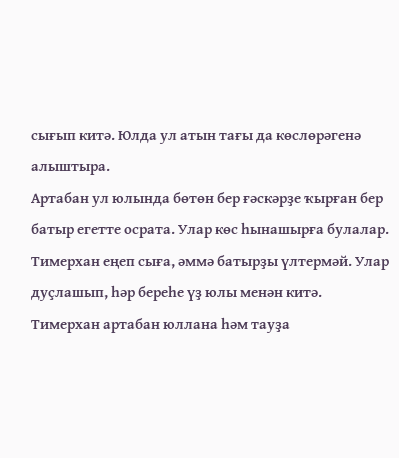сығып китә. Юлда ул атын тағы да көслөрәгенә алыштыра.
Артабан ул юлында бөтөн бер ғәскәрҙе ҡырған бер батыр егетте осрата. Улар көс һынашырға булалар. Тимерхан еңеп сыға, әммә батырҙы үлтермәй. Улар дуҫлашып, һәр береһе үҙ юлы менән китә.
Тимерхан артабан юллана һәм тауҙа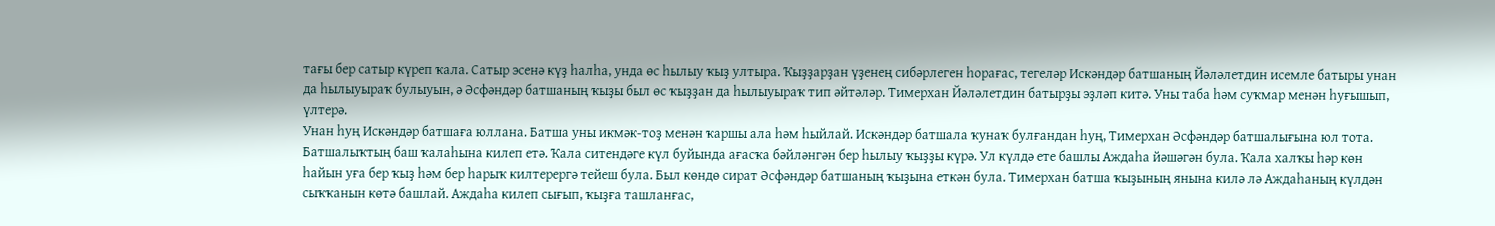тағы бер сатыр күреп ҡала. Сатыр эсенә күҙ һалһа, унда өс һылыу ҡыҙ ултыра. Ҡыҙҙарҙан үҙенең сибәрлеген һорағас, тегеләр Искәндәр батшаның Йәләлетдин исемле батыры унан да һылыуыраҡ булыуын, ә Әсфәндәр батшаның ҡыҙы был өс ҡыҙҙан да һылыуыраҡ тип әйтәләр. Тимерхан Йәләлетдин батырҙы эҙләп китә. Уны таба һәм суҡмар менән һуғышып, үлтерә.
Унан һуң Искәндәр батшаға юллана. Батша уны икмәк-тоҙ менән ҡаршы ала һәм һыйлай. Искәндәр батшала ҡунаҡ булғандан һуң, Тимерхан Әсфәндәр батшалығына юл тота. Батшалыҡтың баш ҡалаһына килеп етә. Ҡала ситендәге күл буйында ағасҡа бәйләнгән бер һылыу ҡыҙҙы күрә. Ул күлдә ете башлы Аждаһа йәшәгән була. Ҡала халҡы һәр көн һайын уға бер ҡыҙ һәм бер һарыҡ килтерергә тейеш була. Был көндө сират Әсфәндәр батшаның ҡыҙына еткән була. Тимерхан батша ҡыҙының янына килә лә Аждаһаның күлдән сыҡҡанын көтә башлай. Аждаһа килеп сығып, ҡыҙға ташланғас,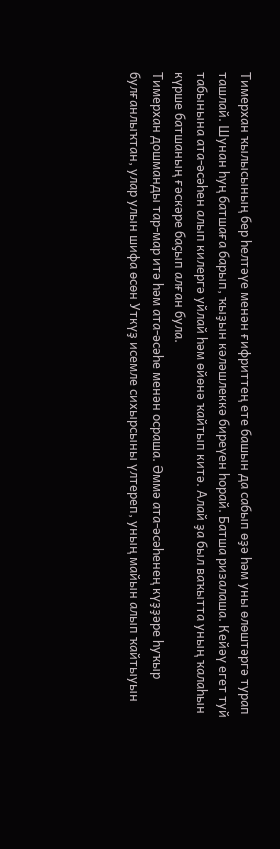Тимерхан ҡылысының бер һелтәүе менән ғифриттең ете башын да сабып өҙә һәм уны өлөштәргә турап ташлай. Шунан һуң батшаға барып, ҡыҙын кәләшлеккә биреүен һорай. Батша ризалаша. Кейәү егет туй табынына ата-әсәһен алып килергә уйлай һәм өйөнә ҡайтып китә. Алай ҙа был ваҡытта уның ҡалаһын күрше батшаның ғәскәре баҫып алған була.
Тимерхан дошманды тар-мар итә һәм ата-әсәһе менән осраша. Әммә ата-әсәһенең күҙҙәре һуҡыр булғанлыҡтан, улар улын шифа өсөн Уткүҙ исемле сихырсыны үлтереп, уның майын алып ҡайтыуын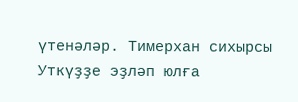үтенәләр. Тимерхан сихырсы Уткүҙҙе эҙләп юлға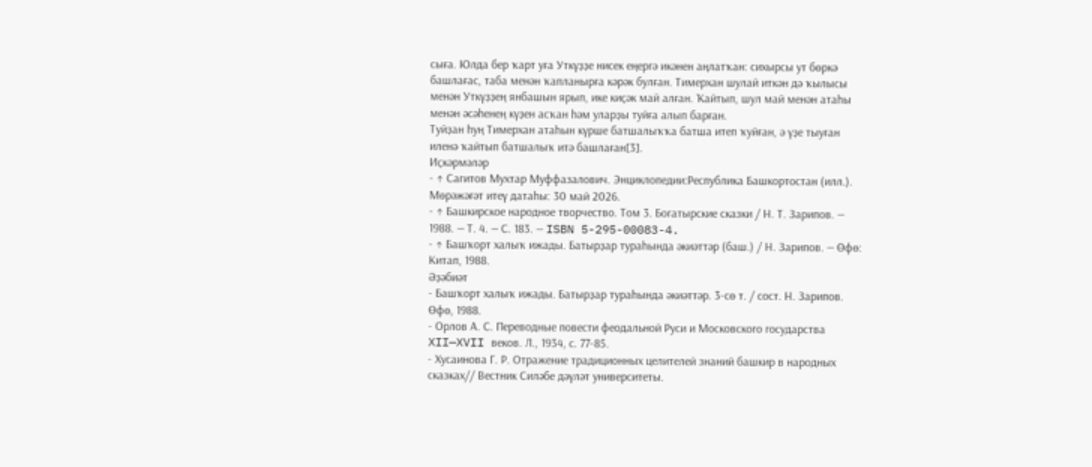сыға. Юлда бер ҡарт уға Уткүҙҙе нисек еңергә икәнен аңлатҡан: сихырсы ут бөркә башлағас, таба менән ҡапланырға кәрәк булған. Тимерхан шулай иткән дә ҡылысы менән Уткүҙҙең янбашын ярып, ике киҫәк май алған. Ҡайтып, шул май менән атаһы менән әсәһенең күҙен асҡан һәм уларҙы туйға алып барған.
Туйҙан һуң Тимерхан атаһын күрше батшалыҡҡа батша итеп ҡуйған, ә үҙе тыуған иленә ҡайтып батшалыҡ итә башлаған[3].
Иҫкәрмәләр
- ↑ Сагитов Мухтар Муффазалович. Энциклопедии:Республика Башкортостан (илл.). Мөрәжәғәт итеү датаһы: 30 май 2026.
- ↑ Башкирское народное творчество. Том 3. Богатырские сказки / Н. Т. Зарипов. — 1988. — Т. 4. — С. 183. — ISBN 5-295-00083-4.
- ↑ Башҡорт халыҡ ижады. Батырҙар тураһында әкиәттәр (баш.) / Н. Зарипов. — Өфө: Китап, 1988.
Әҙәбиәт
- Башҡорт халыҡ ижады. Батырҙар тураһында әкиәттәр. 3-сө т. / сост. Н. Зарипов. Өфө, 1988.
- Орлов А. С. Переводные повести феодальной Руси и Московского государства XII—XVII веков. Л., 1934, с. 77-85.
- Хусаинова Г. Р. Отражение традиционных целителей знаний башкир в народных сказках// Вестник Силәбе дәүләт университеты.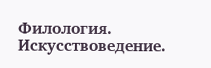Филология. Искусствоведение.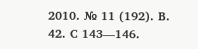2010. № 11 (192). В. 42. С 143—146.